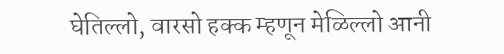घेतिल्लो, वारसो हक्क म्हणून मेळिल्लो आनी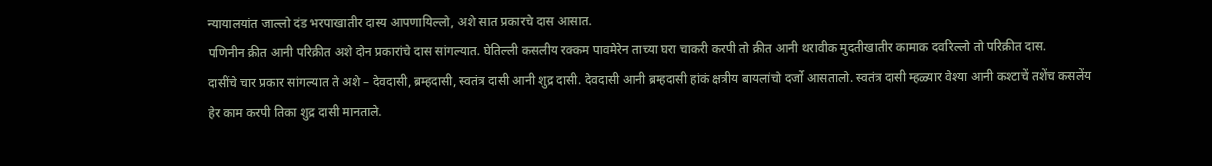न्यायालयांत जाल्लो दंड भरपाखातीर दास्य आपणायिल्लो, अशे सात प्रकारचे दास आसात.
पणिनीन क्रीत आनी परिक्रीत अशे दोन प्रकारांचे दास सांगल्यात. घेतिल्ली कसलीय रक्कम पावमेरेन ताच्या घरा चाकरी करपी तो क्रीत आनी थरावीक मुदतीखातीर कामाक दवरिल्लो तो परिक्रीत दास.
दासींचे चार प्रकार सांगल्यात ते अशे – देवदासी, ब्रम्हदासी, स्वतंत्र दासी आनी शुद्र दासी. देवदासी आनी ब्रम्हदासी हांकं क्षत्रीय बायलांचो दर्जो आसतालो. स्वतंत्र दासी म्हळ्यार वेश्या आनी कश्टाचें तशेंच कसलेंय हेर काम करपी तिका शुद्र दासी मानताले.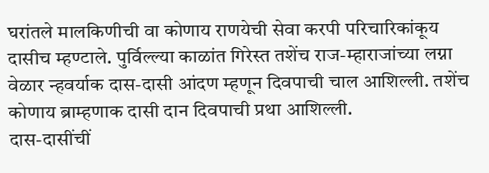घरांतले मालकिणीची वा कोणाय राणयेची सेवा करपी परिचारिकांकूय दासीच म्हण्टाले. पुर्विल्ल्या काळांत गिरेस्त तशेंच राज-म्हाराजांच्या लग्ना वेळार न्हवर्याक दास-दासी आंदण म्हणून दिवपाची चाल आशिल्ली. तशेंच कोणाय ब्राम्हणाक दासी दान दिवपाची प्रथा आशिल्ली.
दास-दासींचीं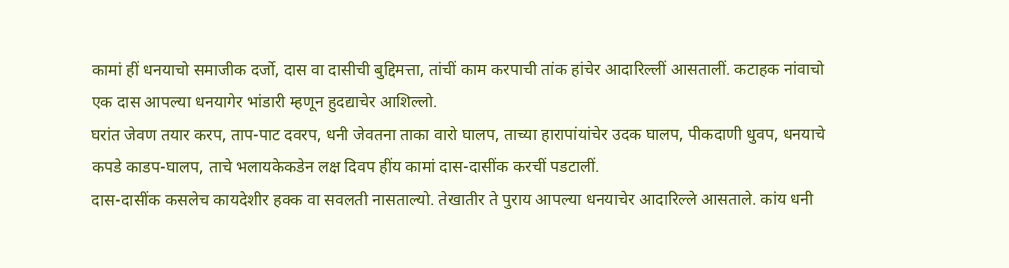कामां हीं धनयाचो समाजीक दर्जो, दास वा दासीची बुद्दिमत्ता, तांचीं काम करपाची तांक हांचेर आदारिल्लीं आसतालीं. कटाहक नांवाचो एक दास आपल्या धनयागेर भांडारी म्हणून हुदद्याचेर आशिल्लो.
घरांत जेवण तयार करप, ताप-पाट दवरप, धनी जेवतना ताका वारो घालप, ताच्या हारापांयांचेर उदक घालप, पीकदाणी धुवप, धनयाचे कपडे काडप-घालप, ताचे भलायकेकडेन लक्ष दिवप हींय कामां दास-दासींक करचीं पडटालीं.
दास-दासींक कसलेच कायदेशीर हक्क वा सवलती नासताल्यो. तेखातीर ते पुराय आपल्या धनयाचेर आदारिल्ले आसताले. कांय धनी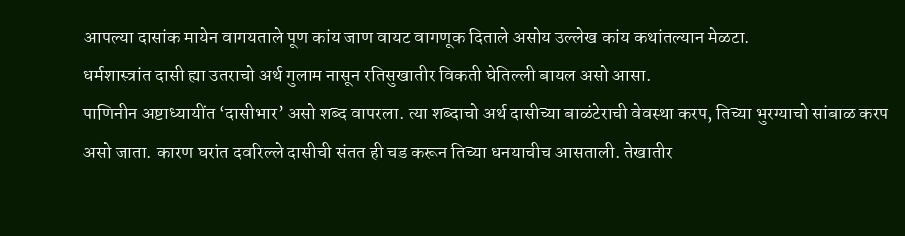आपल्या दासांक मायेन वागयताले पूण कांय जाण वायट वागणूक दिताले असोय उल्लेख कांय कथांतल्यान मेळटा.
धर्मशास्त्रांत दासी ह्या उतराचो अर्थ गुलाम नासून रतिसुखातीर विकती घेतिल्ली बायल असो आसा.
पाणिनीन अष्टाध्यायींत ‘दासीभार’ असो शब्द वापरला. त्या शब्दाचो अर्थ दासीच्या बाळंटेराची वेवस्था करप, तिच्या भुरग्याचो सांबाळ करप असो जाता. कारण घरांत दवरिल्ले दासीची संतत ही चड करून तिच्या धनयाचीच आसताली. तेखातीर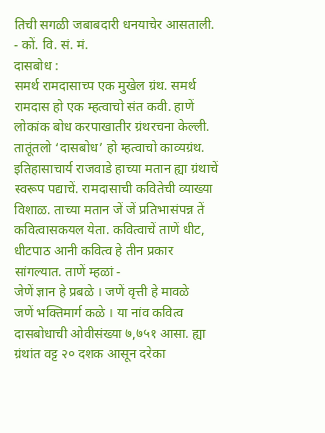तिची सगळी जबाबदारी धनयाचेर आसताली.
- कों. वि. सं. मं.
दासबोध :
समर्थ रामदासाच्प एक मुखेल ग्रंथ. समर्थ रामदास हो एक म्हत्वाचो संत कवी. हाणें लोकांक बोध करपाखातीर ग्रंथरचना केल्ली. तातूंतलो ‘दासबोध’ हो म्हत्वाचो काव्यग्रंथ. इतिहासाचार्य राजवाडे हाच्या मतान ह्या ग्रंथाचें स्वरूप पद्याचें. रामदासाची कवितेची व्याख्या विशाळ. ताच्या मतान जें जें प्रतिभासंपन्न तें कवित्वासकयल येता. कवित्वाचें ताणें धीट, धीटपाठ आनी कवित्व हे तीन प्रकार सांगल्यात. ताणें म्हळां -
जेणें ज्ञान हे प्रबळे । जणें वृत्ती हे मावळे
जणें भक्तिमार्ग कळे । या नांव कवित्व
दासबोधाची ओवीसंख्या ७,७५१ आसा. ह्या ग्रंथांत वट्ट २० दशक आसून दरेका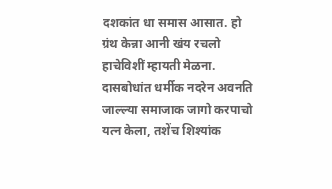दशकांत धा समास आसात. हो ग्रंथ केन्ना आनी खंय रचलो हाचेविशीं म्हायती मेळना. दासबोधांत धर्मीक नदरेन अवनति जाल्ल्या समाजाक जागो करपाचो यत्न केला, तशेंच शिश्यांक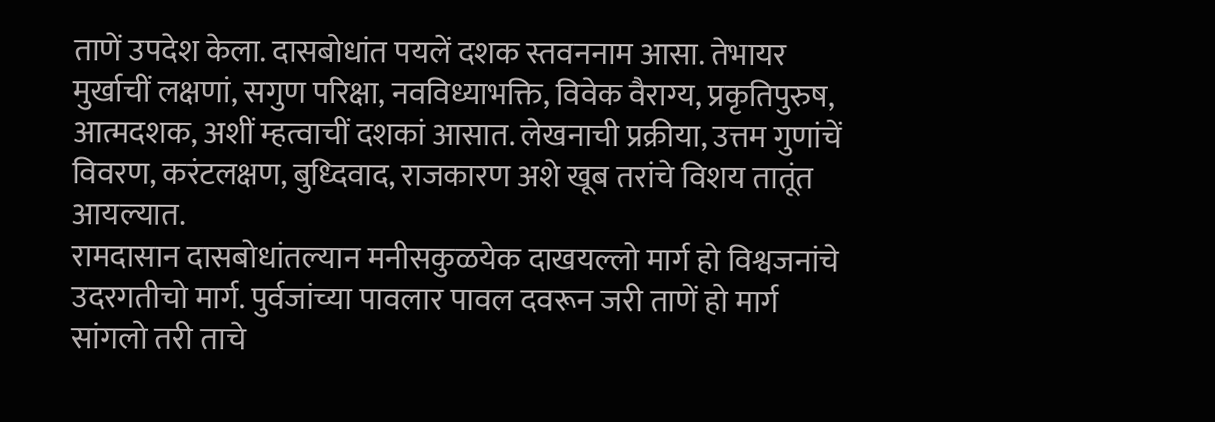ताणें उपदेश केला. दासबोधांत पयलें दशक स्तवननाम आसा. तेभायर मुर्खाचीं लक्षणां, सगुण परिक्षा, नवविध्याभक्ति, विवेक वैराग्य, प्रकृतिपुरुष, आत्मदशक, अशीं म्हत्वाचीं दशकां आसात. लेखनाची प्रक्रीया, उत्तम गुणांचें विवरण, करंटलक्षण, बुध्दिवाद, राजकारण अशे खूब तरांचे विशय तातूंत आयल्यात.
रामदासान दासबोधांतल्यान मनीसकुळयेक दाखयल्लो मार्ग हो विश्वजनांचे उदरगतीचो मार्ग. पुर्वजांच्या पावलार पावल दवरून जरी ताणें हो मार्ग सांगलो तरी ताचे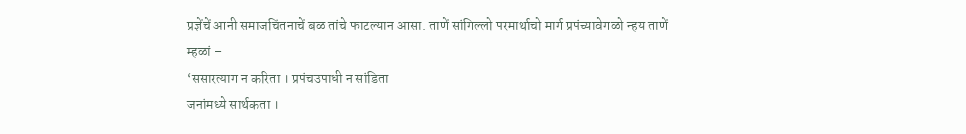प्रज्ञेंचें आनी समाजचिंतनाचें बळ तांचे फाटल्यान आसा. ताणें सांगिल्लो परमार्थाचो मार्ग प्रपंच्यावेगळो न्हय ताणें म्हळां –
‘ससारत्याग न करिता । प्रपंचउपाधी न सांडिता
जनांमध्ये सार्थकता ।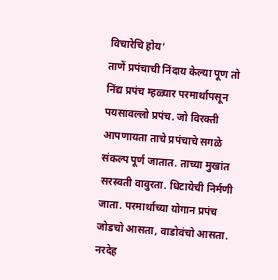विचारेचि होय’
ताणें प्रपंचाची निंदाय केल्या पूण तो निंद्य प्रपंच म्हळ्यार परमार्थापसून पयसावल्लो प्रपंच. जो विरक्ती आपणायता ताचे प्रपंचाचे सगळे संकल्प पूर्ण जातात. ताच्या मुखांत सरस्वती वावुरता. धिटायेची निर्मणी जाता. परमार्थाच्या योगान प्रपंच जोडचो आसता, वाडोवंचो आसता. नरदेह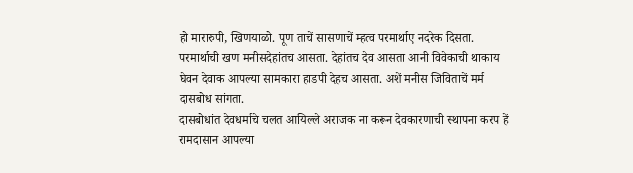हो मारारुपी, खिणयाळो. पूण ताचें सासणाचें म्हत्व परमार्थाए नदरेक दिसता. परमार्थाची खण मनीसदेहांतच आसता. देहांतच देव आसता आनी विवेकाची थाकाय घेवन देवाक आपल्या सामकारा हाडपी देहच आसता. अशें मनीस जिविताचें मर्म दासबोध सांगता.
दासबोधांत देवधर्माचे चलत आयिल्ले अराजक ना करून देवकारणाची स्थापना करप हें रामदासान आपल्या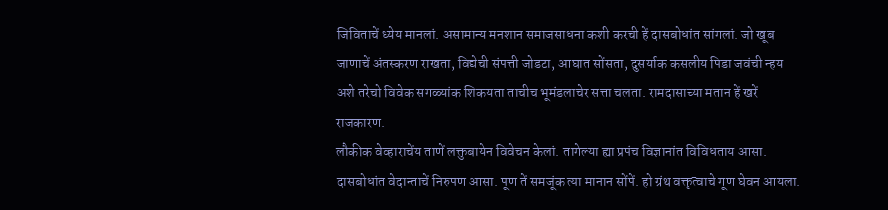जिविताचें ध्येय मानलां. असामान्य मनशान समाजसाधना कशी करची हें दासबोधांत सांगलां. जो खूब जाणाचें अंतस्करण राखता, विद्येची संपत्ती जोडटा, आघात सोंसता, दुसर्याक कसलीय पिडा जवंची न्हय अशे तरेचो विवेक सगळ्यांक शिकयता ताचीच भूमंडलाचेर सत्ता चलता. रामदासाच्या मतान हें खरें राजकारण.
लौकीक वेव्हाराचेंय ताणें लक्तुबायेन विवेचन केलां. तागेल्या ह्या प्रपंच विज्ञानांत विविधताय आसा. दासबोधांत वेदान्ताचें निरुपण आसा. पूण तें समजूंक त्या मानान सोंपें. हो ग्रंथ वक्तृत्वाचे गूण घेवन आयला.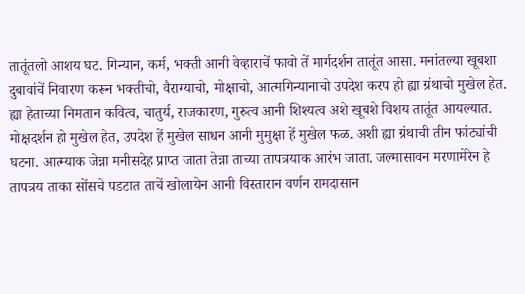तातूंतलो आशय घट. गिन्यान, कर्म, भक्ती आनी वेव्हाराचें फावो तें मार्गदर्शन तातूंत आसा. मनांतल्या खूबशा दुबावांचें निवारण करून भक्तीचो, वैराग्याचो, मोक्षाचो, आत्मगिन्यानाचो उपदेश करप हो ह्या ग्रंथाचो मुखेल हेत. ह्या हेताच्या निमतान कवित्व, चातुर्य, राजकारण, गुरुत्व आनी शिश्यत्व अशे खूबशे विशय तातूंत आयल्यात. मोक्षदर्शन हो मुखेल हेत, उपदेश हें मुखेल साधन आनी मुमुक्षा हें मुखेल फळ. अशी ह्या ग्रंथाची तीन फांट्यांची घटना. आत्म्याक जेन्ना मनीसदेह प्राप्त जाता तेन्ना ताच्या तापत्रयाक आरंभ जाता. जल्मासावन मरणामेरेन हे तापत्रय ताका सोंसचे पडटात ताचें खोलायेन आनी विस्तारान वर्णन रामदासान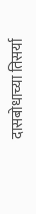दासबोधाच्या तिसर्या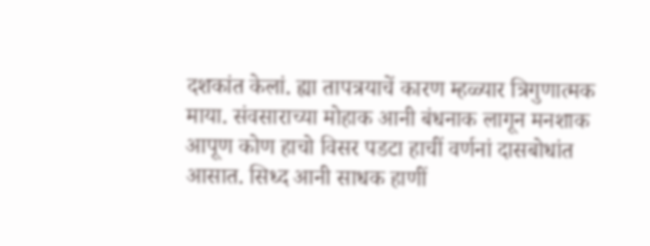दशकांत केलां. ह्या तापत्रयाचें कारण म्हळ्यार त्रिगुणात्मक माया. संवसाराच्या मोहाक आनी बंधनाक लागून मनशाक आपूण कोण हाचो विसर पडटा हाचीं वर्णनां दासबोधांत आसात. सिध्द आनी साधक हाणीं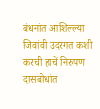बंधनांत आशिल्ल्या जिवांवी उदरगत कशी करची हाचें निरुपण दासबोधांत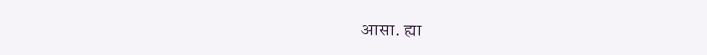आसा. ह्या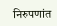निरुपणांत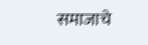समाजाचे